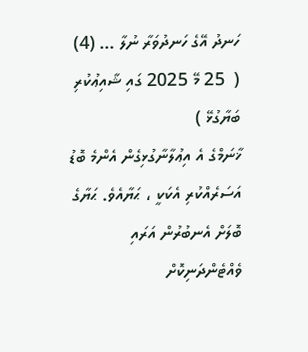ހަނދު އޭގެ ހަނދުވަރާ ނުލާ ... (4)
(  25 މޭ 2025 ގައި ޝާއިޢުކުރި ބަޔާގުޅޭ )
ޚާނަމްގެ އެ އިޢުލާނާގުޅިގެން އެންމެ ބޮޑު އަސަރެއްކުރި އެކަކީ ، ޙަޔާއެވެ. ޙަޔާގެ ބޮލަށް އެނބުރުން އަރައި ވެއްޓެންދަނިކޮށް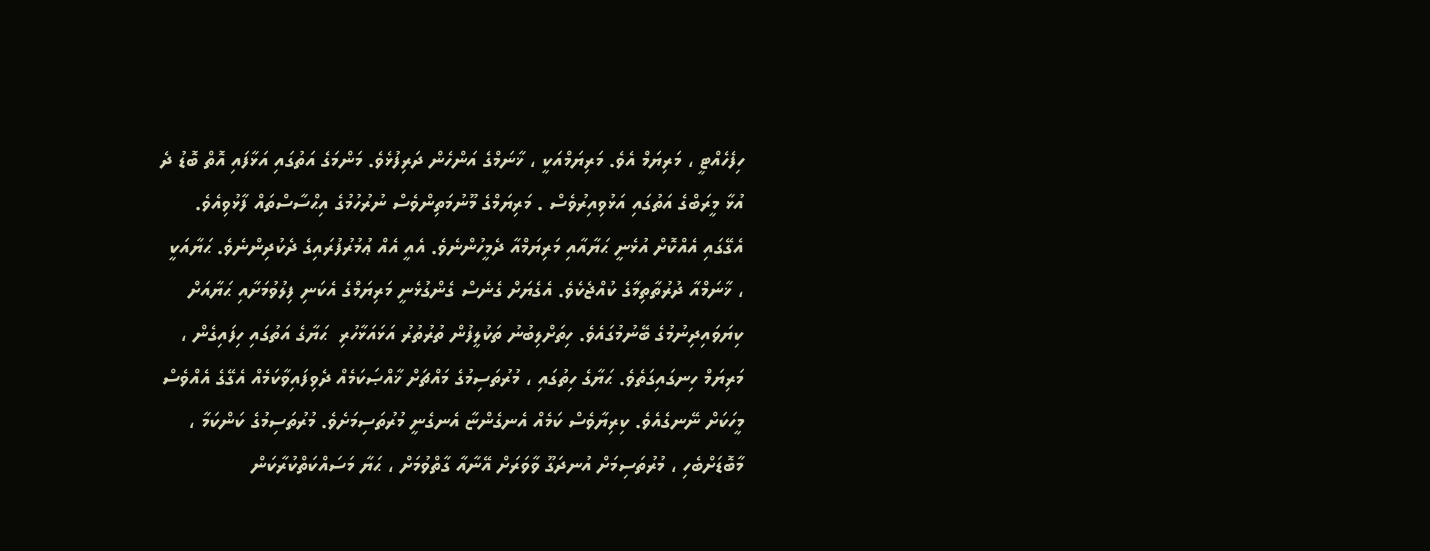ހިފެހެއްޓީ ، މަރިޔަމް އެވެ. މަރިޔަމްއަކީ ، ޚާނަމްގެ އަންހެން ދަރިފުޅެވެ. މަންމަގެ އަތުގައި އަޅާފައި އޮތް ބޮޑު ދެ އުޅާ މީރަބްގެ އަތުގައި އަޅުވިއިރުވެސް . މަރިޔަމްގެ މޫނުމަތިންވެސް ނުރުހުމުގެ އިޙްސާސްތައް ފާޅުވިއެވެ. އެގޭގައި އެއްކޮށް އުޅެނީ ޙަޔާއާއި މަރިޔަމްއާ ދެމީހުންނެވެ. އެއީ އެއް ޢުމުރުފުރައިގެ ދެކުދިންނެވެ. ޙަޔާއަކީ ، ޚާނަމްއާ ދުރުތާތިމާގެ ކުއްޖެކެވެ. އެގެޔަށް ގެނެސް ގެންގުޅެނީ މަރިޔަމްގެ އެކަނި ފިލުވުމަށާއި ޙަޔާއަށް ކިޔަވައިދިނުމުގެ ބޭނުމުގައެވެ. ހިތަށްލިބުނު ތަކުލީފުން ތުރުތުރު އަޅައަޅާހުރި  ޙަޔާގެ އަތުގައި ހިފައިގެން ، މަރިޔަމް ހިނގައިގަތެވެ. ޙަޔާގެ ހިތުގައި ، މުރުތަސިމުގެ މައްޗަށް ޚާއްޞަކަމެއް ދެވިފައިވާކަމެއް އެގޭގެ އެއްވެސް މީހަކަށް ނޭނގެއެވެ. ކިރިޔާވެސް ކަމެއް އެނގެންޏާ އެނގެނީ މުރުތަސިމަށެވެ. މުރުތަސިމުގެ ކަންކަމާ ، މާބޮޑަށްބެހި ، މުރުތަސިމަށް އުނދަގޫ ވާވަރަށް އޭނާއާ ގާތްވުމަށް ، ޙަޔާ މަސައްކަތްކުރާކަން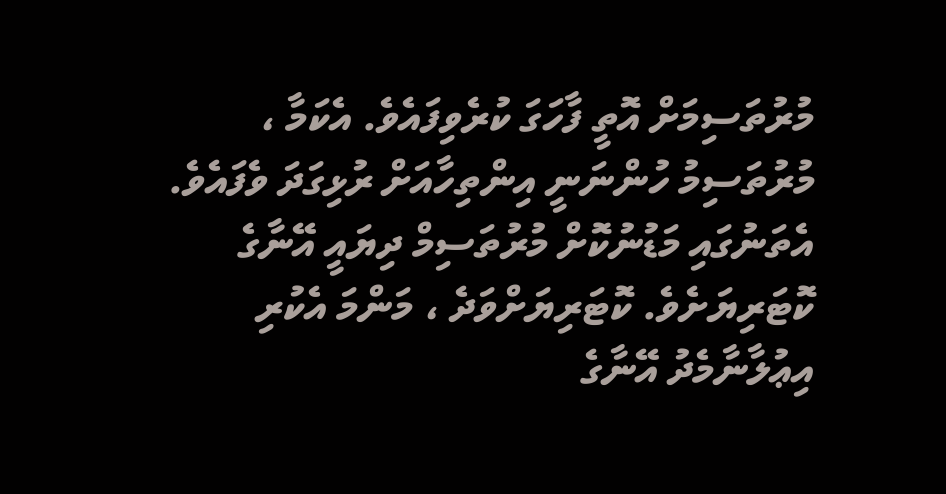މުރުތަސިމަށް އޮތީ ފާހަގަ ކުރެވިފައެވެ. އެކަމާ ، މުރުތަސިމު ހުންނަނީ އިންތިހާއަށް ރުޅިގަދަ ވެފައެވެ.
އެތަނުގައި މަޑުނުކޮށް މުރުތަސިމް ދިޔައީ އޭނާގެ ކޮޓަރިޔަށެވެ. ކޮޓަރިޔަށްވަދެ ، މަންމަ އެކުރި އިޢުލާނާމެދު އޭނާގެ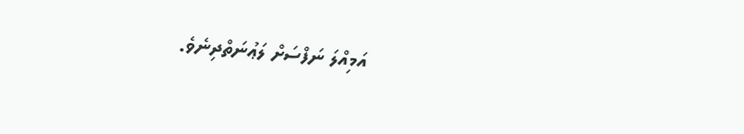އަމިއްލަ ނަފްސަށް ލަޢުނަތްދިނެވެ.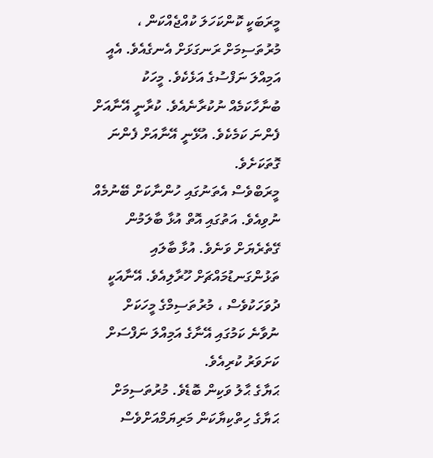މީރަބަކީ ކޮންކަހަލަ ކުއްޖެއްކަން ، މުރުތަސިމަށް ރަނގަޅަށް އެނގެއެވެ. އެއީ އަމިއްލަ ނަފްސުގެ އަޅެކެވެ. މީހަކު ބުނާހާކަމެއް ނުކުރާނެއެވެ. ކުރާނީ އޭނާއަށް ފެންނަ ކަމެކެވެ. އުޅޭނީ އޭނާއަށް ފެންނަ ގޮތަކަށެވެ.
މީރަބްވެސް އެތަނުގައި ހުންނާކަށް ބޭނުމެއް ނުވިއެވެ. އަތުގައި އޮތް އުޅާ ބާލަމުން ގޭތެރެޔަށް ވަނެވެ. އުޅާ ބާލައި ތަޅުންގަނޑުމައްޗަށް ހޫރާލިއެވެ. އޭނާއަކީ ދުވަހަކުވެސް ، މުރުތަސިމްގެ މީހަކަށް ނުވާނެ ކަމުގައި އޭނާގެ އަމިއްލަ ނަފްސަށް ކަށަވަރު ކުރިއެވެ.
ޙަޔާގެ ޙާލު ވަކިން ބޮޑެވެ. މުރުތަސިމަށް ޙަޔާގެ ހިތްކިޔާކަން މަރިޔަމްއަށްވެސް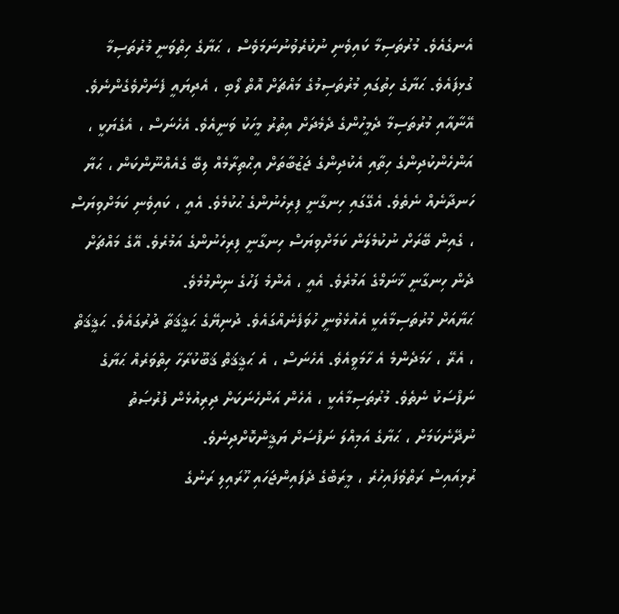އެނގެއެވެ. މުރުތަސިމާ ކައިވެނި ނުކުރެވުނުނަމަވެސް ، ޙަޔާގެ ހިތްވަނީ މުރުތަސިމާ ގުޅިފައެވެ. ޙަޔާގެ ހިތުގައި މުރުތަސިމުގެ މައްޗަށް އޮތް ލޯބި ، އެދިޔައީ ފެނަށްވެގެންނެވެ. އޭނާއާއި މުރުތަސިމާ ދެމީހުންގެ ދެމެދަށް އިތުރު މީހަކު ވަނީއެވެ. އެހެނަސް ، އެގެޔަކީ ، އަންހެންކުދިންގެ ހިތާއި އެކުދިންގެ ޖަޒުބާތަށް އިޙްތިރާމެއް ލިބޭ ގެއެއްނޫންކަން ، ޙަޔާ ހަނދާނެއް ނެތެވެ. އެގޭގައި ހިނގާނީ ފިރިހެނުންގެ ޙުކުމެވެ. އެއީ ، ކައިވެނި ކަމަށްވިޔަސް ، ގެއިން ބޭރަށް ނުކުމެލަން ކަމަށްވިޔަސް ހިނގާނީ ފިރިހެނުންގެ އަމުރެވެ. އޭގެ މައްޗަށް ދެން ހިނގާނީ ޚާނަމްގެ އަމުރެވެ. އެއީ ، އެންމެ ފަހުގެ ނިންމުމެވެ.
ޙަޔާއަށް މުރުތަސިމާއެކީ އެއުޅެވުނީ ހުވަފެނެއްގައެވެ. ދުނިޔޭގެ ޙަޤީޤަތާ ދުރުގައެވެ. ޙަޤީޤަތް ، އެރޭ ، ހަމަދެންމެ އެ ހާމަވީއެވެ. އެހެނަސް ، އެ ޙަޤީޤަތް ޤަބޫކުރާހާ ހިތްވަރެއް ޙަޔާގެ ނަފްސަކު ނެތެވެ. މުރުތަސިމާއެކީ ، އެހެން އަންހެނަކަށް ދިރިއުޅެން ފުރުޞަތު ނުދޭނެކަމަށް ، ޙަޔާގެ އަމިއްލަ ނަފްސަށް ޔަޤީންކޮށްދިނެވެ.
ރުޅިއައިސް ރަތްވެފައިހުރެ ، މީރަބްގެ ދެފައިންޖަހައި ހޫރައިލި ރަނުގެ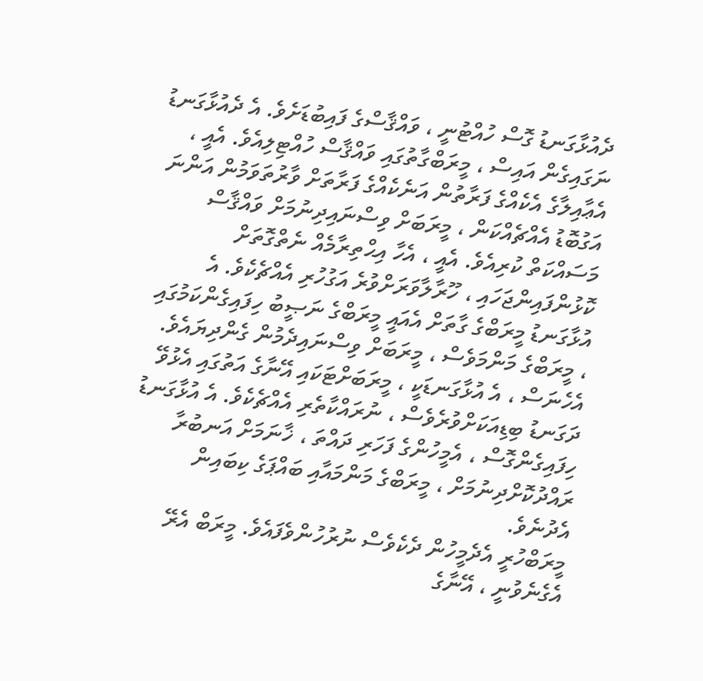ދެއުޅާގަނޑު ގޮސް ހުއްޓުނީ ، ވައްޤާސްގެ ފައިބުޑަށެވެ. އެ ދެއުޅާގަނޑު ނަގައިގެން އައިސް ، މީރަބްގާތުގައި ވައްޤާސް ހުއްޓިލިއެވެ. އެއީ ، އެޢާއިލާގެ އެކެއްގެ ފަރާތުން އަނެކެއްގެ ފަރާތަށް ވާރުތަވަމުން އަންނަ އަގުބޮޑު އެއްޗެއްކަން ، މީރަބަށް ވިސްނައިދިނުމަށް ވައްޤާސް މަސައްކަތް ކުރިއެވެ. އެއީ ، އެހާ އިޙްތިރާމެއް ނެތްގޮތަށް ކޮޅުންފައިންޖަހައި ، ހޫރާލާވަރަށްވުރެ އަގުހުރި އެއްޗެކެވެ. އެ އުޅާގަނޑު މީރަބްގެ ގާތަށް އެއައީ މީރަބްގެ ނަޞީބު ހިފައިގެންކަމުގައި ، މީރަބްގެ މަންމަވެސް ، މީރަބަށް ވިސްނައިދެމުން ގެންދިޔައެވެ. އެހެނަސް ، އެ އުޅާގަނޑަކީ ، މީރަބަށްޓަކައި އޭނާގެ އަތުގައި އެޅުވޭ ދަގަނޑު ބިޑިއަކަށްވުރެވެސް ، ނުރައްކާތެރި އެއްޗެކެވެ. އެ އުޅާގަނޑު ހިފައިގެންގޮސް ، އެމީހުންގެ ފަހަރި ދައްތަ ، ޚާނަމަށް އަނބުރާ ރައްދުކޮށްދިނުމަށް ، މީރަބްގެ މަންމައާއި ބައްޕަގެ ކިބައިން އެދުނެވެ.
މީރަބްހުރީ އެދެމީހުން ދެކެވެސް ނުރުހުންވެފައެވެ. މީރަބް އެރޭ އެގެނެވުނީ ، އޭނާގެ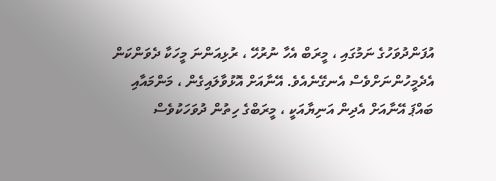އުފަންދުވަހުގެ ނަމުގައި ، މީރަބް އެހާ ނުރުހޭ ، ރުޅިއަންނަ މީހަކާ ދެވަންކަން އެދެމީހުންނަށްވެސް އެނގޭނެއެވެ. އޭނާއަށް އޮޅުވާލައިގެން ، މަންމައާއި ބައްޕަ އޭނާއަށް އެދިން އަނިޔާއަކީ ، މީރަބްގެ ހިތުން ދުވަހަކުވެސް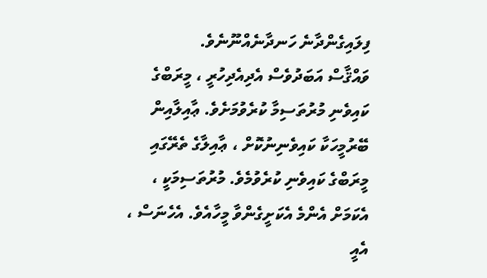ފިލައިގެންދާނެ ހަނދާނެއްނޫނެވެ.
ވައްޤާސް އަބަދުވެސް އެދިއެދިހުރީ ، މީރަބްގެ ކައިވެނި މުރުތަސިމާ ކުރެވުމަށެވެ. ޢާއިލާއިން ބޭރުމީހަކާ ކައިވެނިނުކޮށް ، ޢާއިލާގެ ތެރޭގައި މީރަބްގެ ކައިވެނި ކުރެވުމެވެ. މުރުތަސިމަކީ ، އެކަމަށް އެންމެ އެކަށީގެންވާ މީހާއެވެ. އެހެނަސް ، އެއީ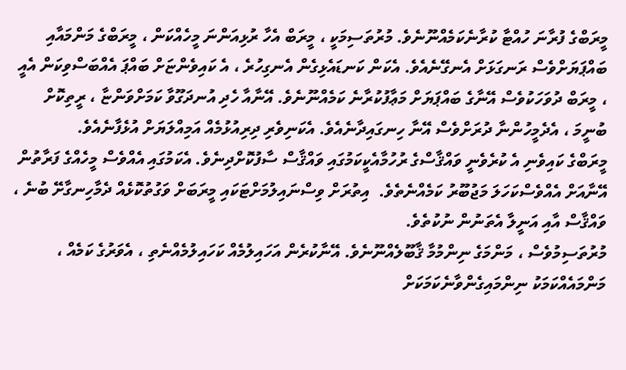މީރަބްގެ ފުރާނަ ހުއްޓާ ކުރާނެކަމެއްނޫނެވެ. މުރުތަސިމަކީ ، މީރަބް އެހާ ރުޅިއަންނަ މީހެއްކަން ، މީރަބްގެ މަންމައާއި ބައްޕަޔަށްވެސް ރަނގަޅަށް އެނގޭނެއެވެ. އެކަން ކަނޑައެޅިގެން އެނގިހުރެ ، އެ ކައިވެންޏަށް ބައްޕަ އެއްބަސްވިކަން އެއީ ، މީރަބް ދުވަހަކުވެސް އޭނާގެ ބައްޕަޔަށް މަޢާފުކުރާނެ ކަމެއްނޫނެވެ. އޭނާއާ ހެދި އުނދަގޫވާ ކަމަށްވަންޏާ ، ރީތިކޮށް ބުނީމަ ، އެދެމީހުންނާ ދުރަށްވެސް އޭނާ ހިނގައިދާނެއެވެ. އެކަނިވެރި ދިރިއުޅުމެއް އަމިއްލަޔަށް އުޅެފާނެއެވެ.
މީރަބްގެ ކައިވެނި އެ ކުރެވެނީ ވައްޤާސްގެ ރުހުމާއެކީކަމުގައި ވައްޤާސް ސާފުކޮށްދިނެވެ. އެކަމުގައި އެއްވެސް މީހެއްގެ ފަރާތުން އޭނާއަށް އެއްވެސްކަހަލަ މަޖުބޫރު ކަމެއްނެތެވެ.  އިތުރަށް ވިސްނައިލުމަށްޓަކައި މީރަބަށް ވަގުތުކޮޅެއް ދެމާހިނގާށޭ ބުނެ ، ވައްޤާސް އާއި އަނީލާ އެތަނުން ނުކުތެވެ.
މުރުތަސިމުވެސް ، މަންމަގެ ނިންމުމާ ޤާބޫލެއްނޫނެވެ. އޭނާކުރެން އަހައިލުމެއް ކަހައިލުމެއްނެތި ، އެވަރުގެ ކަމެއް ، މަންމައެއްކަމަކު ނިންމައިގެންވާނެކަމަކަށް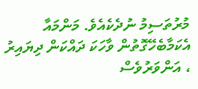މުރުތަސިމު ނުދެކެއެވެ. މަންމައާ އެކަމާބެހޭގޮތުން ވާހަކަ ދައްކަން ދިޔައިރު ، އަންވަރުވެސް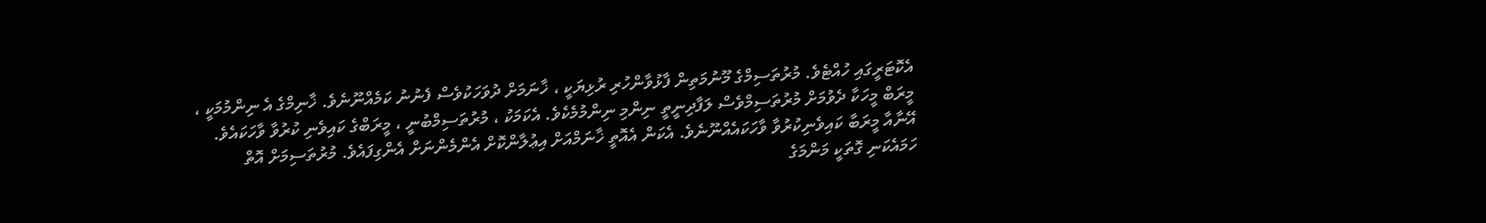އެކޮޓަރީގައި ހުއްޓެވެ. މުރުތަސިމްގެ މޫނުމަތިން ފާޅުވާންހުރި ރުޅިޔަކީ ، ޚާނަމަށް ދުވަހަކުވެސް ފެނުނު ކަމެއްނޫނެވެ. ޚާނިމްގެ އެ ނިންމުމަކީ ، މީރަބް މީހަކާ ދެވުމަށް މުރުތަސިމްވެސް ލަފާދިނީތީ ނިންމި ނިންމުމެކެވެ. އެކަމަކު ، މުރުތަސިމްބުނީ ، މީރަބްގެ ކައިވެނި ކުރުވާ ވާހަކައެވެ. އޭނާއާ މީރަބާ ކައިވެނިކުރުވާ ވާހަކައެއްނޫނެވެ. އެކަން އެއޮތީ ޚާނަމްއަށް އިޢުލާންކޮށް އެންމެންނަށް އެންގިފައެވެ. މުރުތަސިމަށް އޮތް ހަމައެކަނި ގޮތަކީ މަންމަގެ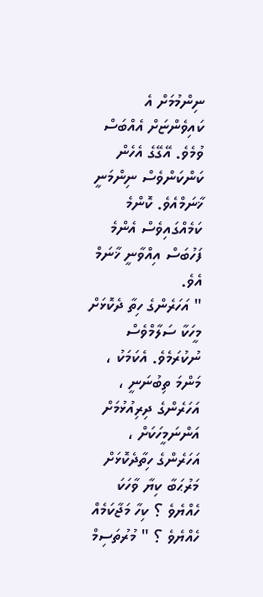ނިންމުމަށް އެ ކައިވެންޏަށް އެއްބަސް ވުމެވެ. އޭގޭގެ އެހެން ކަންކަންވެސް ނިންމަނީ ޚާނަމްއެވެ. ކޮންމެ ކަމެއްގައިވެސް އެންމެ ފަހުބަސް އިއްވާނީ ޚާނަމް އެވެ.
" އަހަރެންގެ ހިތާ ދެކޮޅަށް މީހަކާ ސަލާމްވެސް ނުކުރަމެވެ. އެކަމަކު ، މަންމަ ތިބުނަނީ ، އަހަރެންގެ ދިރިއުޅުމަށް އަންނަމީހަކަށް ، އަހަރެންގެ ހިތާދެކޮޅަށް މަރުޙަބާ ކިޔާ ވާހަކަ ހެއްޔެވެ ؟ ކިހާ މަޖާކަމެއް ހެއްޔެވެ ؟ " މުރުތަސިމް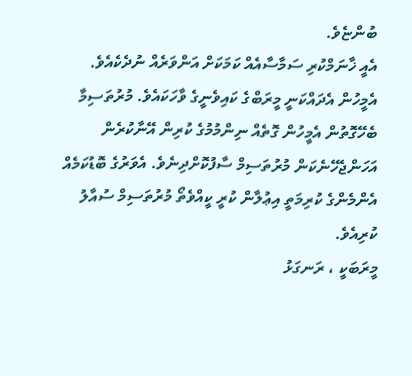ބުންޏެވެ.
އެއީ ޚާނަމްކުރި ސަމާސާއެއް ކަމަކަށް އަންވަރެއް ނުދެކެއެވެ. އެމީހުން އެދައްކަނީ މީރަބްގެ ކައިވެނީގެ ވާހަކައެވެ. މުރުތަސިމާ ބެހޭގޮތުން އެމީހުން ގޮތެއް ނިންމުމުގެ ކުރިން އޭނާކުރެން އަހަންޖެހޭނެކަން މުރުތަސިމް ސާފުކޮށްދިނެވެ. އެވަރުގެ ބޮޑުކަމެއް އެންމެންގެ ކުރިމަތީ އިޢުލާން ކުރީ ކީއްވެތޯ މުރުތަސިމް ސުއާލު ކުރިއެވެ.
މީރަބަކީ ، ރަނގަޅު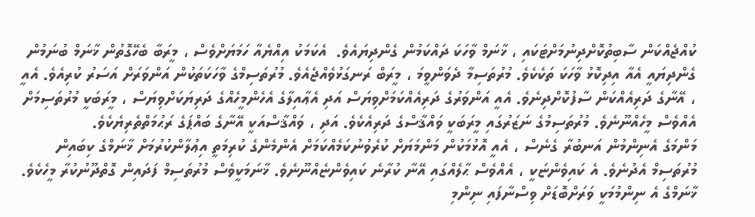ކުއްޖެއްކަން ސާބިތުކޮށްދިނުމަށްޓަކައި ، ޚާނަމް ވާހަކަ ދައްކަމުން ގެންދިޔައެވެ.  އެކަމަކު އިއްޔެއާ ހަމަޔަށްވެސް ، މީރަބާ ބެހޭގޮތުން ޚާނަމް ބުނަމުން ގެންދިޔައީ އެއާ އިދިކޮޅު ވާހަކަ ތަކެކެވެ. މުރުތަސިމާ ދެވަންވީމަ ، މީރަބް ރަނގަޅުވެއްޖެއެވެ. މުރުތަސިމްގެ ވާހަކަތަކުން އަންވަރަށް އަސަރު ކުރިއެވެ. އެއީ ، އޭނާގެ ދަރިއެއްކަން ސާފުކޮށްދިނެވެ. އެއީ އަންވަރުގެ ދަރިއެއްކަމަށްވިޔަސް އަދި އެޢާއިލާގެ އެހެންމީހެއްގެ ދަރިޔަކަށްވިޔަސް ، މީރަބަކީ މުރުތަސިމަށް އެއްވެސް މީހެއްނޫނެވެ. މުރުތަސިމުގެ ނަޒަރުގައި މީރަބަކީ ވައްޤާސްގެ ދަރިއެކެވެ. އަދި ، ވައްޤާސްއަކީ އޭނާގެ ބައްޕަގެ ރަޙުމަތްތެރިޔެކެވެ.
މަންމަގެ އެނިންމުން އަނބުރާ ގެނެސް ، އެއީ އޮޅުމަކުން މަންމަޔަށް ކުރެވުނުކަމެއްކަމަށް އެންމެންގެ ކުރިމަތީ އިޢުލާންކުރުމަށް ޚާނަމްގެ ކިބައިން މުރުތަސިމް އެދުނެވެ. އެ ކައިވެންޏަކީ ، އެއްވެސް ޙާލެއްގައި އޭނާ ކުރާނެ ކައިވެންޏެއްނޫނެވެ. ޚާނަމަކީވެސް މުރުތަސިމް ފަދައިން ގޮތްދޫނުކުރާ މީހެކެވެ. ޚާނަމްގެ އެ ނިންމުމަކީ ވަރަށްބޮޑަށް ވިސްނާފައި ނިންމި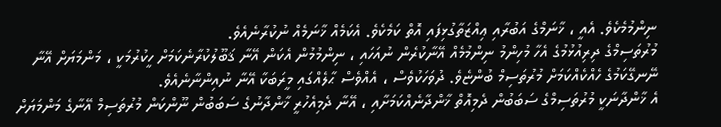ނިންމުމެކެވެ. އެއީ ، ޚާނަމްގެ އަބުރާއި ޢިއްޒަތާގުޅިފައި އޮތް ކަމެކެވެ. އެކަމެއް ޚާނަމެއް ނުކުރާނެއެވެ.
މުރުތަސިމްގެ ދިރިއުޅުމުގެ އެހާ މުހިންމު ނިންމުމެއް އޭނާކުރެން ނުއަހައި ، ނިންމުމުން އެކަން އޭނާ ޤަބޫލުކުރާނެކަމަށް ހީކުރުމަކީ ، މަންމަޔަށް އޭނާ ނޭނގޭކަމުގެ ހެއްކެއްކަމަށް މުރުތަސިމް ބުންޏެވެ. ދުވަހަކުވެސް ، އެއްވެސް ޙާލެއްގައި މީރަބަކާ އޭނާ ނުއިންނާނެއެވެ.
އެ ޚާންދާނަކީ މުރުތަސިމްގެ ސަބަބުން ދެމިއޮތް ޚާންދާނެއްކަމަށާއި ، އޭނާ ދެމިއެހުރީ ޚާންދާނުގެ ސަބަބުން ނޫންކަން މުރުތަސިމް އޭނާގެ މަންމަޔަށް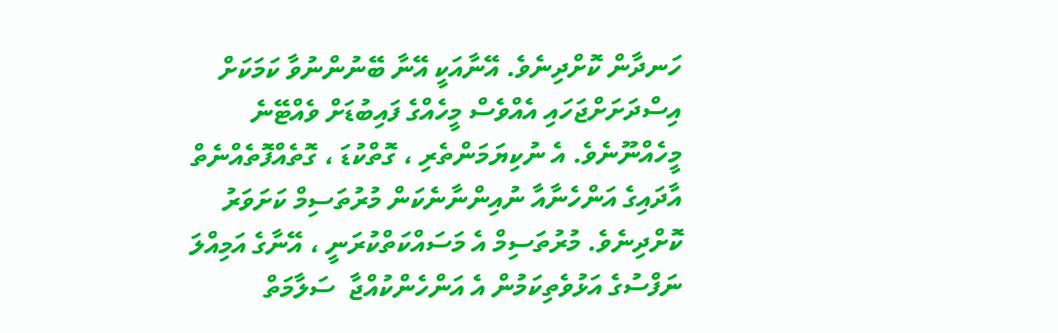ހަނދާން ކޮށްދިނެވެ. އޭނާއަކީ އޭނާ ބޭނުންނުވާ ކަމަކަށް އިސްދަށަށްޖަހައި އެއްވެސް މީހެއްގެ ފައިބުޑަށް ވެއްޓޭނެ މީހެއްނޫނެވެ. އެ ނުކިޔަމަންތެރި ، ގޮތްކުޑަ ، ގޮތެއްފޮތެއްނެތް އާދައިގެ އަންހެނާއާ ނުއިންނާނެކަން މުރުތަސިމް ކަށަވަރު ކޮށްދިނެވެ. މުރުތަސިމް އެ މަސައްކަތްކުރަނީ ، އޭނާގެ އަމިއްލަ ނަފްސުގެ އަޅުވެތިކަމުން އެ އަންހެންކުއްޖާ  ސަލާމަތް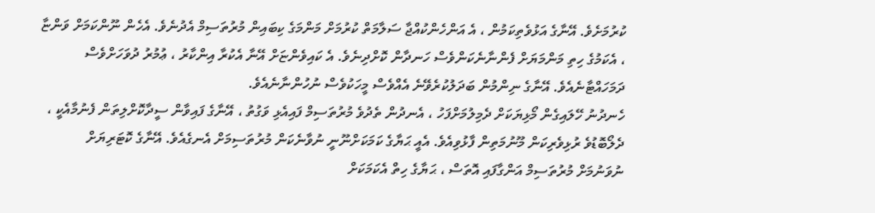ކުރުމަށެވެ. އޭނާގެ އަޅުވެތިކަމުން ، އެ އަންހެންކުއްޖާ ސަލާމަތް ކުރުމަށް މަންމަގެ ކިބައިން މުރުތަސިމް އެދުނެވެ. އެހެން ނޫންކަމަށް ވަންޏާ ، އެކަމުގެ ހިތި މަންމަޔަށް ފެންނާނެކަންވެސް ހަނދާން ކޮށްދިނެވެ. އެ ކައިވެންޏަށް އޭނާ އެކުރާ އިންކާރު ، ޢުމުރު ދުވަހަށްވެސް ދަމަހައްޓާނެއެވެ. އޭނާގެ ނިންމުން ބަދަލުކުރެވޭނެ އެއްވެސް މީހަކުވެސް ނުހުންނާނެއެވެ.
ހެނދުނު ހޭލައިގެން މޯޅިޔަކަށް ދެމިލުމަށްފަހު ، އެނދުން ތެދުވެ މުރުތަސިމް ފައިއެޅި ވަގުތު ، އޭނާގެ ފައިވާން ސީދާކޮށްލިތަން ފެނުމާއެކީ ، ދެލޯބޮޑުވެ ރުޅިވެރިކަން މޫނުމަތިން ފާޅުވިއެވެ. އެއީ ޙަޔާގެ ކަމަކަށްނޫނީ ނުވާނެކަން މުރުތަސިމަށް އެނގެއެވެ. އޭނާގެ ކޮޓަރިޔަށް ނުވަނުމަށް މުރުތަސިމް އަންގާފައި އޮތަސް ، ޙަޔާގެ ހިތް އެކަމަކަށް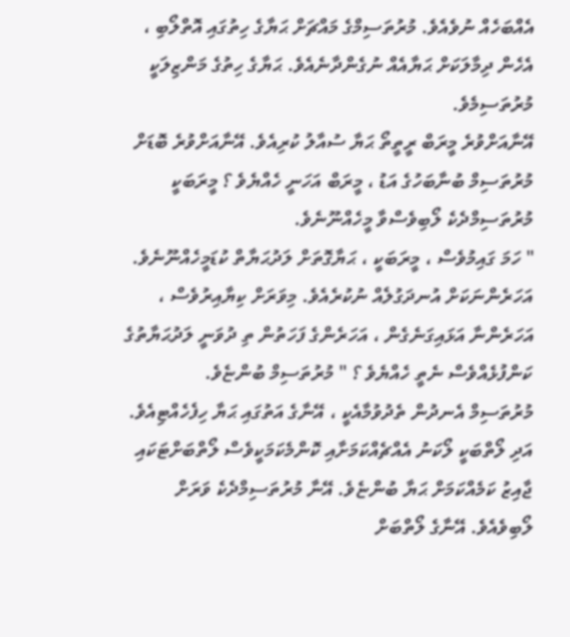އެއްބަހެއް ނުވެއެވެ. މުރުތަސިމްގެ މައްޗަށް ޙަޔާގެ ހިތުގައި އޮތްލޯބި ، އެހެން ދިމާލަކަށް ޙަޔާއެއް ނުގެންދާނެއެވެ. ޙަޔާގެ ހިތުގެ މަންޒިލަކީ މުރުތަސިމެވެ.
އޭނާއަށްވުރެ މީރަބް ރީތީތޯ ޙަޔާ ސުއާލު ކުރިއެވެ. އޭނާއަށްވުރެ ބޮޑަށް މުރުތަސިމް ބުނާބަހުގެ އަޑު ، މީރަބް އަހަނީ ހެއްޔެވެ ؟ މީރަބަކީ މުރުތަސިމްދެކެ ލޯބިވެސްވާ މީހެއްނޫނެވެ.
" ހަމަ ގައިމުވެސް ، މީރަބަކީ ، ޙަޔާގޮތަށް ލަދުޙަޔާތް ކުޑަމީހެއްނޫނެވެ. އަހަރެންނަކަށް އުނދަގުލެއް ނުކުރެއެވެ. މިވަރަށް ކިޔާއިރުވެސް ، އަހަރެންނާ އަޅައިގަނެގެން ، އަހަރެންގެ ފަހަތުން ތި ދުވަނީ ލަދުޙަޔާތުގެ ކަންފުޅެއްވެސް ނެތީ ހެއްޔެވެ ؟ " މުރުތަސިމް ބުންޏެވެ.
މުރުތަސިމް އެނދުން ތެދުވުމާއެކީ ، އޭނާގެ އަތުގައި ޙަޔާ ހިފެހެއްޓިއެވެ. އަދި ލޯތްބަކީ ލޯކަނު އެއްޗެއްކަމަށާއި ކޮންމެކަމަކީވެސް ލޯތްބަށްޓަކައި ޖާއިޒު ކަމެއްކަމަށް ޙަޔާ ބުންޏެވެ. އޭނާ މުރުތަސިމްދެކެ ވަރަށް ލޯބިވެއެވެ. އޭނާގެ ލޯތްބަށް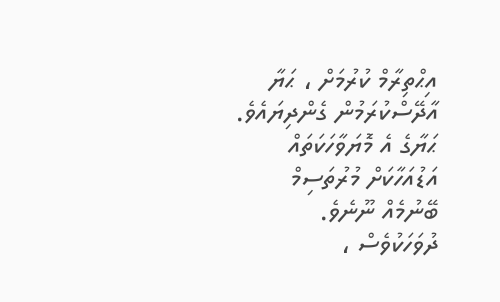އިޙްތިރާމް ކުރުމަށް ، ޙަޔާ އާދޭސްކުރަމުން ގެންދިޔައެވެ. ޙަޔާގެ އެ މޮޔަވާހަކަތައް އަޑުއަހާކަށް މުރުތަސިމް ބޭނުމެއް ނޫނެވެ. ދުވަހަކުވެސް ،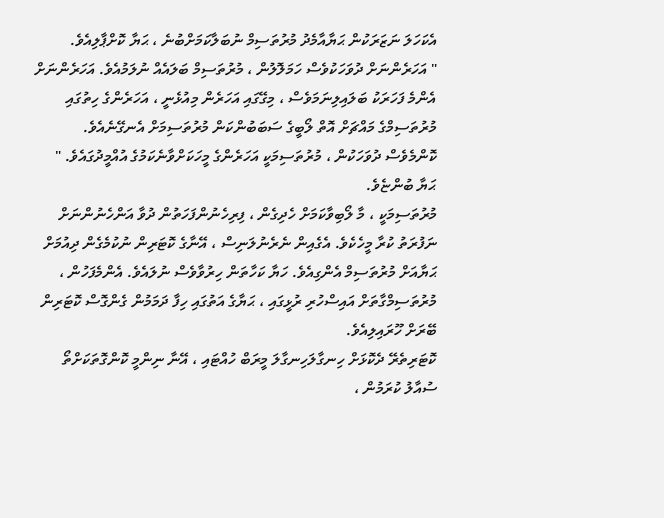އެކަހަލަ ނަޒަރަކުން ޙަޔާއާމެދު މުރުތަސިމް ނުބަލާކަމަށްބުނެ ، ޙަޔާ ކޮށްޕާލިއެވެ.
" އަހަރެންނަށް ދުވަހަކުވެސް ހަމަލޮލުން ، މުރުތަސިމް ބަލައެއް ނުލަމުއެވެ. އަހަރެންނަށް އެންމެ ފަހަރަކު ބަލައިލިނަމަވެސް ، މިގޭގައި އަހަރެން މިއުޅެނީ ، އަހަރެންގެ ހިތުގައި މުރުތަސިމްގެ މައްޗަށް އޮތް ލޯބީގެ ސަބަބުންކަން މުރުތަސިމަށް އެނގޭނެއެވެ. ކޮންމެވެސް ދުވަހަކުން ، މުރުތަސިމަކީ އަހަރެންގެ މީހަކަށްވާނެކަމުގެ އުއްމީދުގައެވެ. " ޙަޔާ ބުންޏެވެ.
މުރުތަސިމަކީ ، މާ ލޯބިވާކަމަށް ހެދިގެން ، ފިރިހެނުންފަހަތުން ދުވާ އަންހެނުންނަށް ނަފުރަތު ކުރާ މީހެކެވެ. އެގެއިން ނެރެނުލަނިސް ، އޭނާގެ ކޮޓަރިން ނުކުމެގެން ދިއުމަށް ޙަޔާއަށް މުރުތަސިމް އެންގިއެވެ. ހަޔާ ކަހާތަން ހިރުވާވެސް ނުލައެވެ. އެންމެފަހުން ، މުރުތަސިމްގާތަށް އައިސްހުރި ރުޅީގައި ، ޙަޔާގެ އަތުގައި ހިފާ ދަމަމުން ގެންގޮސް ކޮޓަރިން ބޭރަށް ހޫރައިލިއެވެ.
ކޮޓަރިތެރޭ ދެކޮޅަށް ހިނގާލަހިނގާލަ މީރަބް ހުއްޓައި ، އޭނާ ނިންމީ ކޮންގޮތަކަށްތޯ ސުއާލު ކުރަމުން ،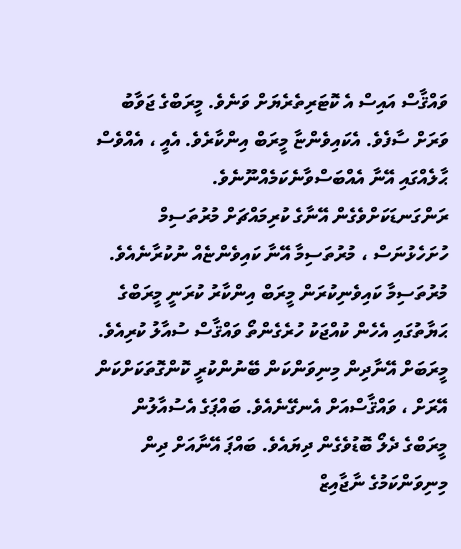ވައްޤާސް އައިސް އެ ކޮޓަރިތެރެޔަށް ވަނެވެ. މީރަބްގެ ޖަވާބު ވަރަށް ސާފެވެ. އެކައިވެންޏާ މީރަބް އިންކާރެވެ. އެއީ ، އެއްވެސް ޙާލެއްގައި އޭނާ އެއްބަސްވާނެކަމެއްނޫނެވެ. ރަންގަނޑަކަށްވެގެން އޭނާގެ ކުރިމައްޗަށް މުރުތަސިމް ހުށަހެޅުނަސް ، މުރުތަސިމާ އޭނާ ކައިވެންޏެއް ނުކުރާނެއެވެ.
މުރުތަސިމާ ކައިވެނިކުރަން މީރަބް އިންކާރު ކުރަނީ މީރަބްގެ ޙަޔާތުގައި އެހެން ކުއްޖަކު ހުރެގެންތޯ ވައްޤާސް ސުއާލު ކުރިއެވެ. މީރަބަށް އޭނާދިން މިނިވަންކަން ބޭނުންކުރީ ކޮންގޮތަކަށްކަން އޭރަށް ، ވައްޤާސްއަށް އެނގޭނެއެވެ. ބައްޕަގެ އެސުއާލުން މީރަބްގެ ދެލޯ ބޮޑުވެގެން ދިޔައެވެ. ބައްޕަ އޭނާއަށް ދިން މިނިވަންކަމުގެ ނާޖާއިޒް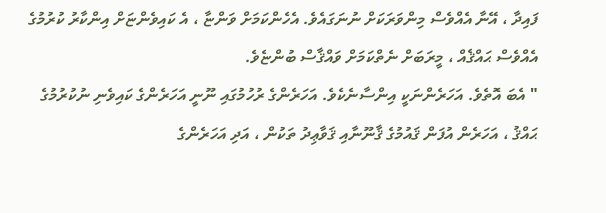ފައިދާ ، އޭނާ އެއްވެސް މިންވަރަކަށް ނުނަގައެވެ. އެހެންކަމަށް ވަންޏާ ، އެ ކައިވެންޏަށް އިންކާރު ކުރުމުގެ އެއްވެސް ޙައްޤެއް ، މީރަބަށް ނެތްކަމަށް ވައްޤާސް ބުންޏެވެ.
" އެބަ އޮތެވެ. އަހަރެންނަކީ އިންސާނެކެވެ. އަހަރެންގެ ރުހުމުގައި ނޫނީ އަހަރެންގެ ކައިވެނި ނުކުރުމުގެ ޙައްޤު ، އަހަރެން އުފަން ޤައުމުގެ ޤާނޫނާއި ޤަވާޢިދު ތަކުން ، އަދި އަހަރެންގެ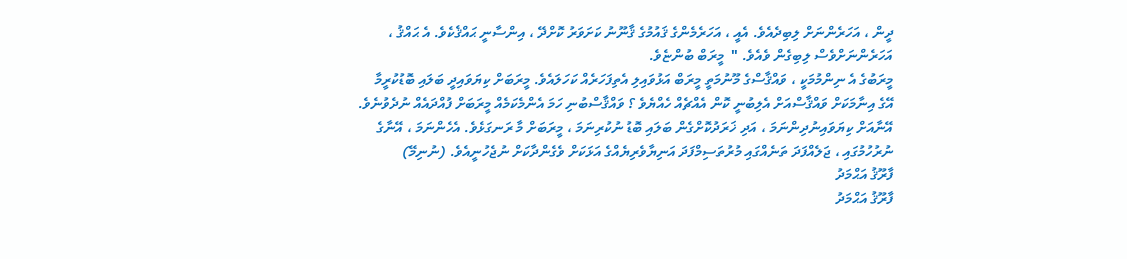ދީން ، އަހަރެންނަށް ލިބިދެއެވެ. އެއީ ، އަހަރެމެންގެ ޤައުމުގެ ޤާނޫނު ކަށަވަރު ކޮށްދޭ ، އިންސާނީ ޙައްޤެކެވެ. އެ ޙައްޤު ، އަހަރެންނަށްވެސް ލިބިގެން ވެއެވެ. "  މީރަބް ބުންޏެވެ.
މީރަބުގެ އެ ނިންމުމަކީ ، ވައްޤާސްގެ މޫނުމަތީ މީރަބް އަޅުވައިލި އެތިފަހަރެއް ކަހަލައެވެ. މީރަބަށް ކިޔަވައިދީ ބަލައި ބޮޑުކުރީމާ އޭގެ އިނާމަކަށް ވައްޤާސްއަށް އެލިބުނީ ކޮން އެއްޗެއް ހެއްޔެވެ ؟ ވައްޤާސްބުނި ހަމަ އެންމެކަމެއް މީރަބަށް ފުއްދައެއް ނުދެވުނެވެ. އޭނާއަށް ކިޔަވައިނުދިންނަމަ ، އަދި ޚަރަދުކޮށްގެން ބަލައި ބޮޑު ނުކުރިނަމަ ، މީރަބަށް މާ ރަނގަޅެވެ. އެހެންނަމަ ، އޭނާގެ ނުރުހުމުގައި ، ޖަލެއްފަދަ ތަނެއްގައި މުރުތަސިމްފަދަ އަނިޔާވެރިޔެއްގެ އަޅަކަށް ވެގެންދާކަށް ނުޖެހުނީއެވެ. (ނުނިމޭ)
ފާރޫޤު އަޙްމަދު
ފާރޫޤު އަޙްމަދު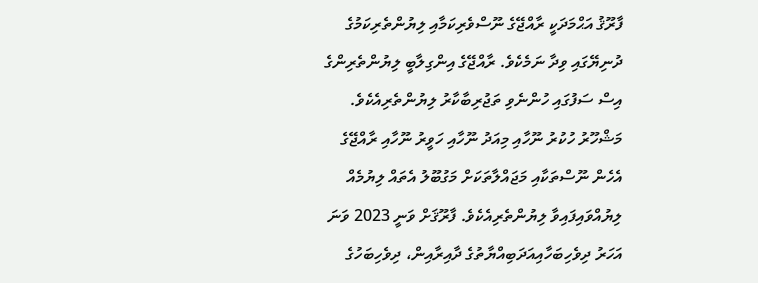ފާރޫޤު އަޙްމަދަކީ ރާއްޖޭގެ ނޫސްވެރިކަމާއި ލިޔުންތެރިކަމުގެ ދުނިޔޭގައި ވިދާ ނަމެކެވެ. ރާއްޖޭގެ އިންގިލާބީ ލިޔުންތެރިންގެ އިސް ސަފުގައި ހުންނެވި ތަޖުރިބާކާރު ލިޔުންތެރިއެކެވެ. މަޝްހޫރު ހުކުރު ނޫހާއި މިއަދު ނޫހާއި ހަވީރު ނޫހާއި ރާއްޖޭގެ އެހެން ނޫސްތަކާއި މަޖައްލާތަކަށް މަގުބޫލު އެތައް ލިޔުމެއް ލިޔުއްވައިފައިވާ ލިޔުންތެރިއެކެވެ. ފާރޫޤަށް ވަނީ 2023 ވަނަ އަހަރު ދިވެހިބަހާއިއަދަބިއްޔާތުގެ ދާއިރާއިން، ދިވެހިބަހުގެ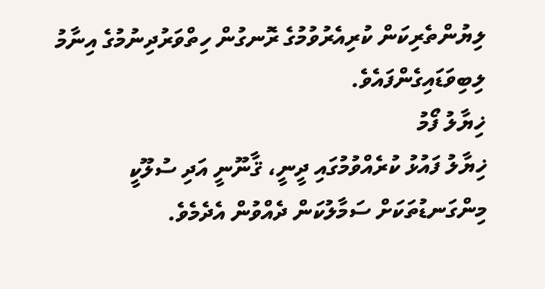ލިޔުންތެރިކަން ކުރިއެރުވުމުގެ ރޮނގުން ހިތްވަރުދިނުމުގެ އިނާމު ލިބިވަޑައިގެންފައެވެ.
ޚިޔާލު ފޯމު
ޚިޔާލު ފައުޅު ކުރެއްވުމުގައި ދީނީ، ޤާނޫނީ އަދި ސުލޫކީ މިންގަނޑުތަކަށް ސަމާލުކަން ދެއްވުން އެދެމެވެ.